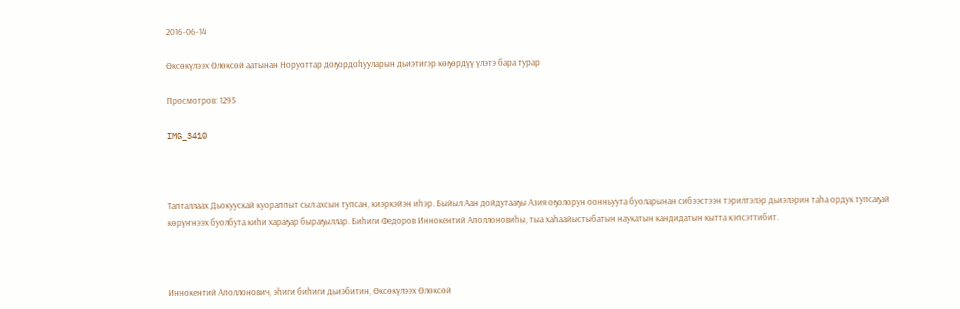2016-06-14

Өксөкүлээх Өлөксөй аатынан Норуоттар доҕордоһууларын дьиэтигэр көҕөрдүү үлэтэ бара турар

Просмотров: 1295

IMG_3410



Тапталлаах Дьокуускай куораппыт сыл ахсын тупсан, киэркэйэн иһэр. Быйыл Аан дойдутааҕы Азия оҕолорун оонньуута буоларынан сибээстээн тэрилтэлэр дьиэлэрин таһа ордук тупсаҕай көрүҥнээх буолбута киһи хараҕар быраҕыллар. Биһиги Федоров Иннокентий Аполлоновиһы, тыа хаһаайыстыбатын наукатын кандидатын кытта кэпсэттибит.



Иннокентий Аполлонович, эһиги биһиги дьиэбитин, Өксөкүлээх Өлөксөй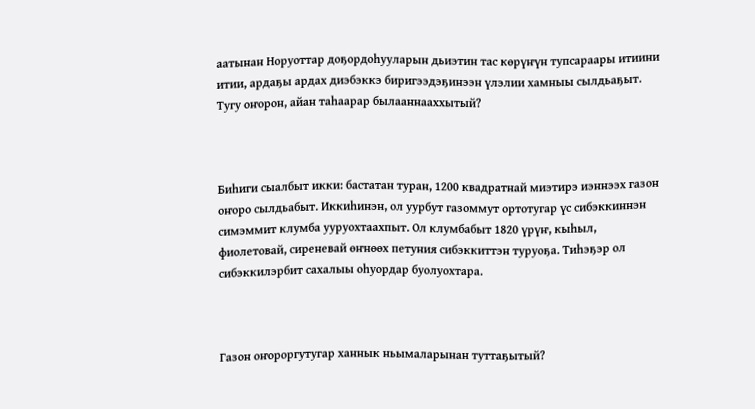аатынан Норуоттар доҕордоһууларын дьиэтин тас көрүҥүн тупсараары итиини итии, ардаҕы ардах диэбэккэ биригээдэҕинээн үлэлии хамныы сылдьаҕыт. Тугу оҥорон, айан таһаарар былааннааххытый?



Биһиги сыалбыт икки: бастатан туран, 1200 квадратнай миэтирэ иэннээх газон оҥоро сылдьабыт. Иккиһинэн, ол уурбут газоммут ортотугар үс сибэккиннэн симэммит клумба ууруохтаахпыт. Ол клумбабыт 1820 үрүҥ, кыһыл, фиолетовай, сиреневай өҥнөөх петуния сибэккиттэн туруоҕа. Тиһэҕэр ол сибэккилэрбит сахалыы оһуордар буолуохтара.



Газон оҥороргутугар ханнык ньымаларынан туттаҕытый?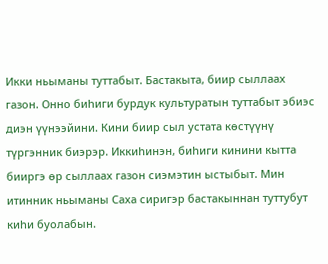Икки ньыманы туттабыт. Бастакыта, биир сыллаах газон. Онно биһиги бурдук культуратын туттабыт эбиэс диэн үүнээйини. Кини биир сыл устата көстүүнү түргэнник биэрэр. Иккиһинэн, биһиги кинини кытта бииргэ өр сыллаах газон сиэмэтин ыстыбыт. Мин итинник ньыманы Саха сиригэр бастакыннан туттубут киһи буолабын.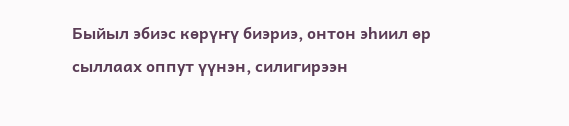Быйыл эбиэс көрүҥү биэриэ, онтон эһиил өр сыллаах оппут үүнэн, силигирээн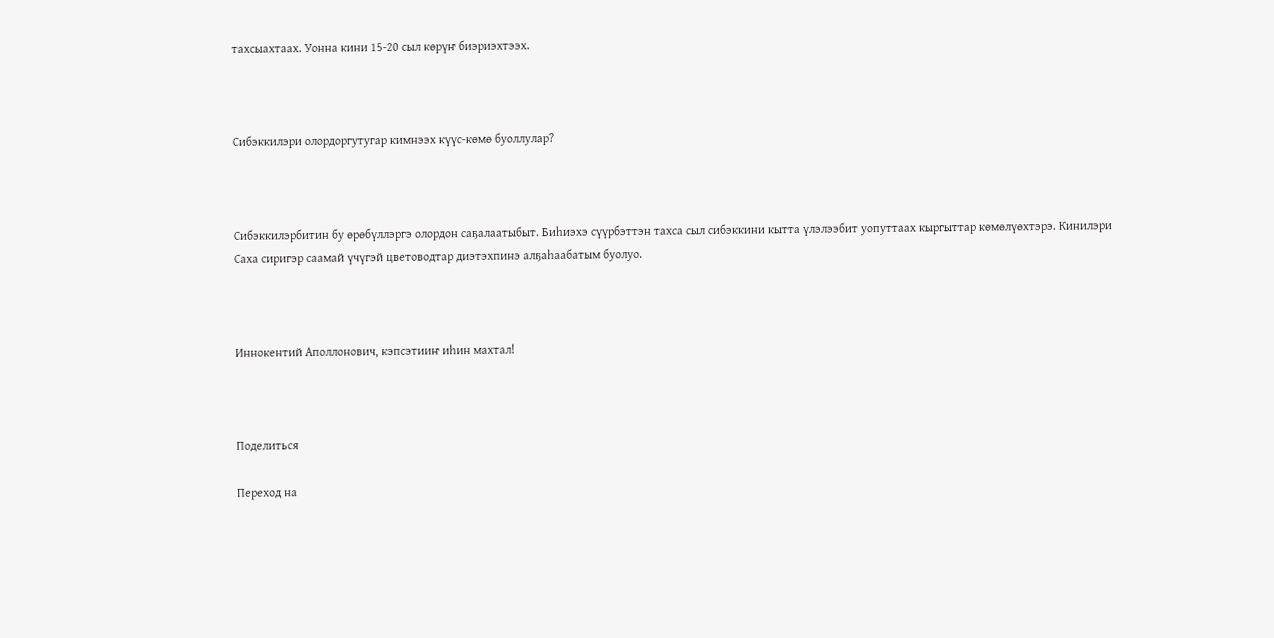тахсыахтаах. Уонна кини 15-20 сыл көрүҥ биэриэхтээх.



Сибэккилэри олордоргутугар кимнээх күүс-көмө буоллулар?



Сибэккилэрбитин бу өрөбүллэргэ олордон саҕалаатыбыт. Биһиэхэ сүүрбэттэн тахса сыл сибэккини кытта үлэлээбит уопуттаах кыргыттар көмөлүөхтэрэ. Кинилэри Саха сиригэр саамай үчүгэй цветоводтар диэтэхпинэ алҕаһаабатым буолуо.



Иннокентий Аполлонович, кэпсэтииҥ иһин махтал!



Поделиться

Переход на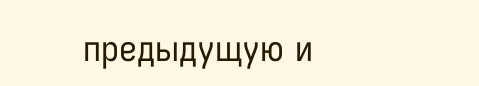предыдущую и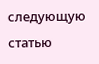следующую статью